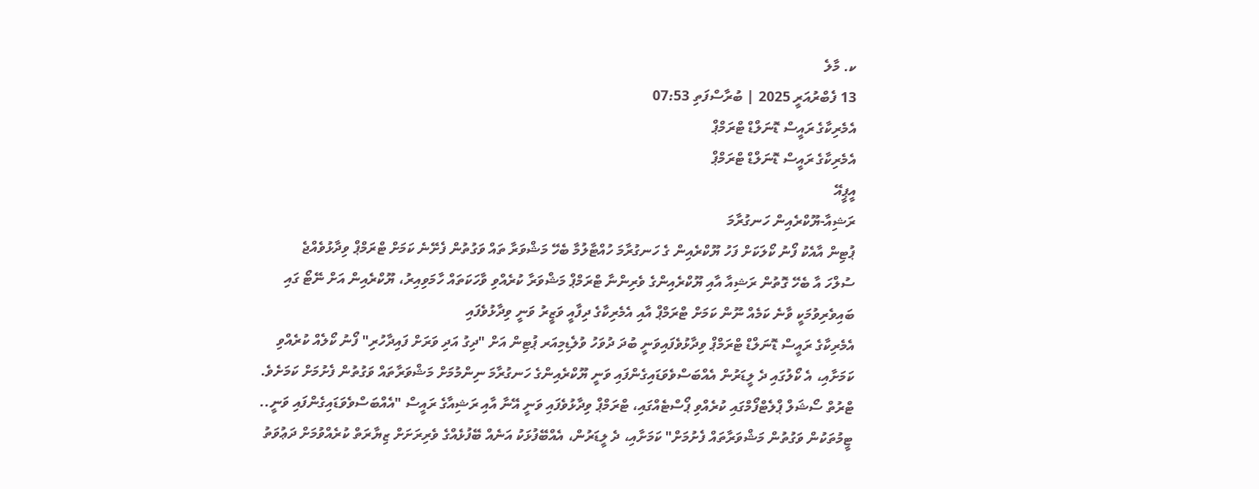ކ. މާލެ
13 ފެބްރުއަރީ 2025 | ބުރާސްފަތި 07:53
އެމެރިކާގެ ރައީސް ޑޮނަލްޑް ޓްރަމްޕް
އެމެރިކާގެ ރައީސް ޑޮނަލްޑް ޓްރަމްޕް
އީޕީއޭ
ރަޝިއާ-ޔޫކްރެއިން ހަނގުރާމަ
ޕުޓިން އާއެކު ފޯނު ކޯލަކަށް ފަހު ޔޫކްރެއިން ގެ ހަނގުރާމަ ހުއްޓާލުމާ ބެހޭ މަޝްވަރާ ތައް ވަގުތުން ފެށޭނެ ކަމަށް ޓްރަމްޕް ވިދާޅުވެއްޖެ
ސުލްހަ އާ ބެހޭ ގޮތުން ރަޝިއާ އާއި ޔޫކްރެއިންގެ ވެރިންނާ ޓްރަމްޕް މަޝްވަރާ ކުރެއްވި ވާހަކަތައް ހާމަވިއިރު، ޔޫކްރެއިން އަށް ނޭޓޯ ގައި ބައިވެރިވުމަކީ ވާނެ ކަމެއް ނޫން ކަމަށް ޓްރަމްޕް އާއި އެމެރިކާގެ ދިފާއީ ވަޒީރު ވަނީ ވިދާޅުވެފައި
އެމެރިކާގެ ރައީސް ޑޮނަލްޑް ޓްރަމްޕް ވިދާޅުވެފައިވަނީ ބުދަ ދުވަހު ވުލެޑިމިއަރ ޕުޓިން އަށް "ދިގު އަދި ވަރަށް ފައިދާހުރި" ފޯނު ކޯލެއް ކުރެއްވި ކަމަށާއި، އެ ކޯލުގައި ދެ ލީޑަރުން އެއްބަސްވެވަޑައިގެންފައި ވަނީ ޔޫކްރެއިންގެ ހަނގުރާމަ ނިންމުމަށް މަޝްވަރާތައް ވަގުތުން ފެށުމަށް ކަމަށެވެ.
ޓްރުތް ސޯޝަލް ޕްލެޓްފޯމްގައި ކުރެއްވި ޕޯސްޓެއްގައި، ޓްރަމްޕް ވިދާޅުވެފައި ވަނީ އޭނާ އާއި ރަޝިއާގެ ރައީސް "އެއްބަސްވެވަޑައިގެންފައި ވަނީ.. ޓީމުތަކުން ވަގުތުން މަޝްވަރާތައް ފެށުމަށް" ކަމަށާއި، ދެ ލީޑަރުން، އެއްބޭފުޅަކު އަނެއް ބޭފުޅެއްގެ ވެރިރަށަށް ޒިޔާރަތް ކުރެއްވުމަށް ދަޢުވަތު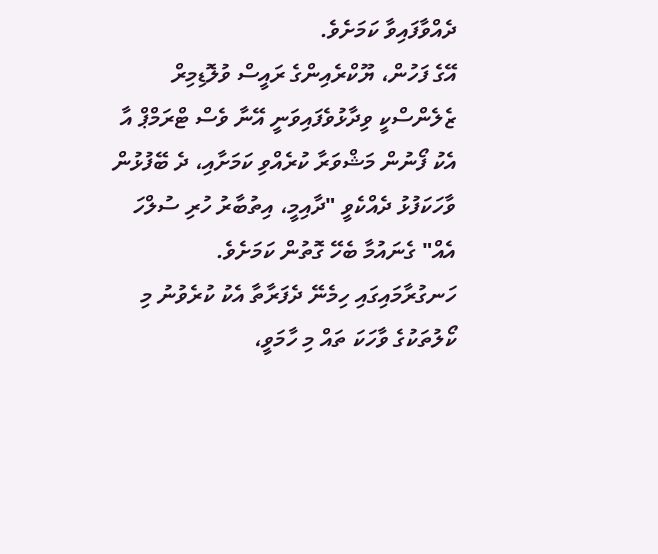ދެއްވާފައިވާ ކަމަށެވެ.
އޭގެ ފަހުން، ޔޫކްރެއިންގެ ރައީސް ވުލޮޑިމިރް ޒެލެންސްކީ ވިދާޅުވެފައިވަނީ އޭނާ ވެސް ޓްރަމްޕް އާ އެކު ފޯނުން މަޝްވަރާ ކުރެއްވި ކަމަށާއި، ދެ ބޭފުޅުން ވާހަކަފުޅު ދެއްކެވީ "ދާއިމީ، އިތުބާރު ހުރި ސުލްހަ އެއް" ގެނައުމާ ބެހޭ ގޮތުން ކަމަށެވެ.
ހަނގުރާމައިގައި ހިމެނޭ ދެފަރާތާ އެކު ކުރެވުނު މި ކޯލުތަކުގެ ވާހަކަ ތައް މި ހާމަވީ،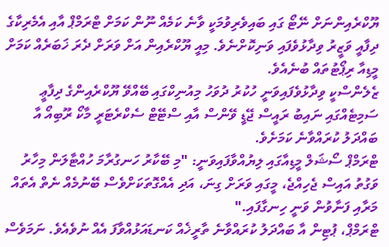ޔޫކްރެއިންނަށް ނޭޓޯ ގައި ބައިވެރިވުމަކީ ވާނެ ކަމެއް ނޫން ކަމަށް ޓްރަމްޕް އާއި އެމެރިކާގެ ދިފާއީ ވަޒީރު ވިދާޅުވެފައި ވަނިކޮށްނެވެ. މިއީ ޔޫކްރެއިން އަށް ވަރަށް ދެރަ ޚަބަރެއް ކަމަށް މީޑިއާ ރިޕޯޓުތައް ބުނެއެވެ.
ޒެލެންސްކީ ވިދާޅުވެފައިވަނީ ހުކުރު ދުވަހު މިއުނިކްގައި ބޭއްވޭ ޔޫކްރެއިންގެ ދިފާޢީ ސަމިޓެއްގައި ނައިބު ރައީސް ޖޭޑީ ވޭންސް އާއި ސްޓޭޓް ސެކްރެޓަރީ މާކޯ ރޫބިއޯ އާ ބައްދަލު ކުރައްވާނެ ކަމަށެވެ.
ޓްރަމްޕް ސޯޝަލް މީޑިއާގައި ލިޔުއްވާފައިވަނީ: "މި ބޭކާރު ހަނގުރާމަ ހުއްޓާލަން މިހާރު ވަގުތު އައިސް ޖެހިއްޖެ، މީގައި ވަރަށް ގިނަ، އަދި އެއްގޮތަކަށްވެސް ބޭނުމެއް ނެތް އެތައް މަރާއި ފަނާވުން ވަނީ ހިނގާފައި."
ޓްރަމްޕް، ޕުޓިން އާ ބައްދަލު ކުރައްވާނެ ތާރީޚެއް ކަނޑައަޅުއްވާފަ އެއް ނުވެއެވެ. ނަމަވެސް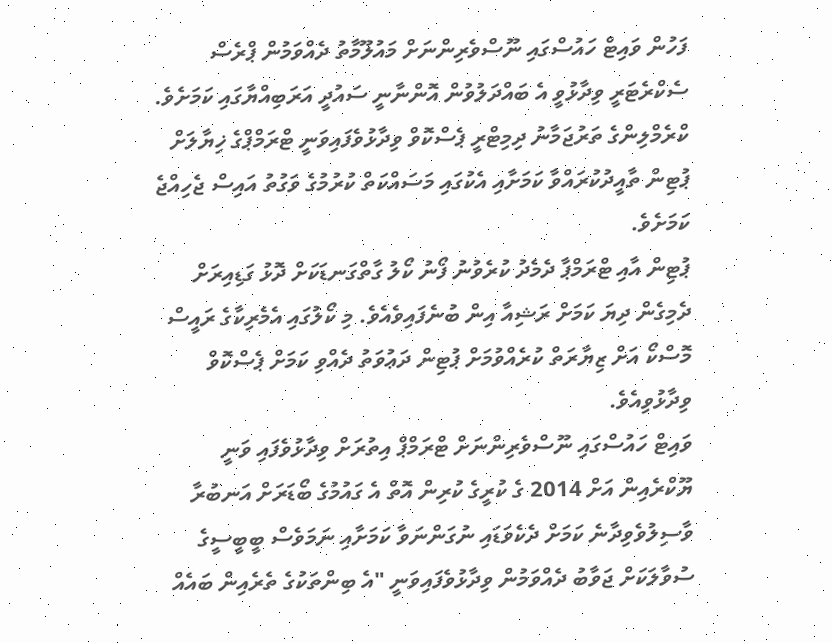ފަހުން ވައިޓް ހައުސްގައި ނޫސްވެރިންނަށް މައުލޫމާތު ދެއްވަމުން ޕްރެސް ސެކްރެޓަރީ ވިދާޅުވީ އެ ބައްދަލުވުން އޮންނާނީ ސައުދީ އަރަބިއްޔާގައި ކަމަށެވެ.
ކްރެމްލިންގެ ތަރުޖަމާނު ދިމިޓްރީ ޕެސްކޮވް ވިދާޅުވެފައިވަނީ ޓްރަމްޕްގެ ޚިޔާލަށް ޕުޓިން ތާއީދުކުރައްވާ ކަމަށާއި އެކުގައި މަސައްކަތް ކުރުމުގެ ވަގުތު އައިސް ޖެހިއްޖެ ކަމަށެވެ.
ޕުޓިން އާއި ޓްރަމްޕާ ދެމެދު ކުރެވުނު ފޯނު ކޯލު ގާތްގަނޑަކަށް ދޮޅު ގަޑިއިރަށް ދެމިގެން ދިޔަ ކަމަށް ރަޝިއާ އިން ބުނެފައިވެއެވެ. މި ކޯލުގައި އެމެރިކާގެ ރައީސް މޮސްކޯ އަށް ޒިޔާރަތް ކުރެއްވުމަށް ޕުޓިން ދަޢުވަތު ދެއްވި ކަމަށް ޕެސްކޮވް ވިދާޅުވިއެވެ.
ވައިޓް ހައުސްގައި ނޫސްވެރިންނަށް ޓްރަމްޕް އިތުރަށް ވިދާޅުވެފައި ވަނީ ޔޫކްރެއިން އަށް 2014 ގެ ކުރީގެ ކުރިން އޮތް އެ ގައުމުގެ ބޯޑަރަށް އަނބުރާ ވާސިލުވެވިދާނެ ކަމަށް ދެކެވަޑައި ނުގަންނަވާ ކަމަށާއި ނަމަވެސް ބީބީސީގެ ސުވާލަކަށް ޖަވާބު ދެއްވަމުން ވިދާޅުވެފައިވަނީ "އެ ބިންތަކުގެ ތެރެއިން ބައެއް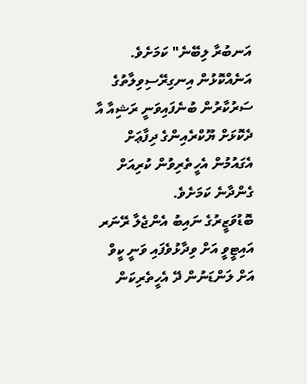އަނބުރާ ލިބޭނެ" ކަމަށެވެ.
އަނެއްކޮޅުން އިނގިރޭސިވިލާތުގެ ސަރުކާރުން ބުނެފައިވަނީ ރަޝިއާ އާ ދެކޮޅަށް ޔޫކްރެއިންގެ ދިފާޢަށް އެގައުމުން އެހީތެރިވުން ކުރިއަށް ގެންދާނެ ކަމަށެވެ.
ބޮޑުވަޒީރުގެ ނައިބު އެންޖެލާ ރޭނަރ އައިޓީވީ އަށް ވިދާޅުވެފައި ވަނީ ކީވް އަށް ލަންޑަނުން ދޭ އެހީތެރިކަން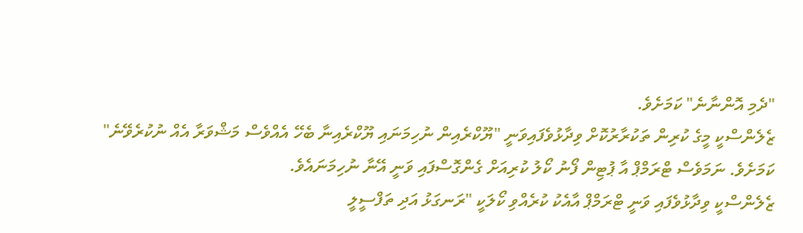"ދެމި އޮންނާނެ" ކަމަށެވެ.
ޒެލެންސްކީ މީގެ ކުރިން ތަކުރާރުކޮށް ވިދާޅުވެފައިވަނީ "ޔޫކްރެއިން ނުހިމަނައި ޔޫކްރެއިނާ ބެހޭ އެއްވެސް މަޝްވަރާ އެއް ނުކުރެވޭނެ" ކަމަށެވެ. ނަމަވެސް ޓްރަމްޕް އާ ޕުޓިން ފޯނު ކޯލު ކުރިއަށް ގެންގޮސްފައި ވަނީ އޭނާ ނުހިމަނައެވެ.
ޒެލެންސްކީ ވިދާޅުވެފައި ވަނީ ޓްރަމްޕް އާއެކު ކުރެއްވި ކޯލަކީ "ރަނގަޅު އަދި ތަފްސީލީ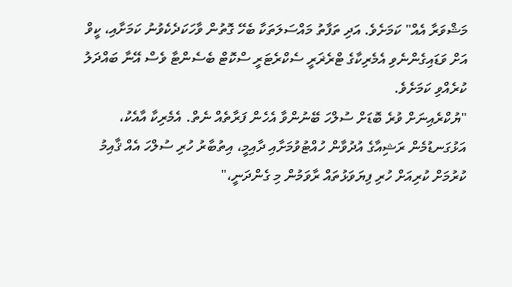މަޝްވަރާ އެއް" ކަމަށެވެ. އަދި ތަފާތު މައްސަލަތަކާ ބެހޭ ގޮތުން ވާހަކަދެކެވުނު ކަމަށާއި، ކީވް އަށް ވަޑައިގެންނެވި އެމެރިކާގެ ޓްރެޜަރީ ސެކްރެޓަރީ ސްކޮޓް ބެސެންޓާ ވެސް އޭނާ ބައްދަލު ކުރެއްވި ކަމަށެވެ.
"ޔުކްރެއިނަށް ވުރެ ބޮޑަށް ސުލްހަ ބޭނުންވާ އެހެން ފަރާތެއް ނެތް. އެމެރިކާ އާއެކު، އަޅުގަނޑުމެން ރަޝިއާގެ އުދުވާން ހުއްޓުވުމަށާއި ދާއިމީ، އިތުބާރު ހުރި ސުލްހަ އެއް ޤާއިމު ކުރުމަށް ކުރިއަށް ހުރި ފިޔަވަޅުތައް ރާވަމުން މި ގެންދަނީ،"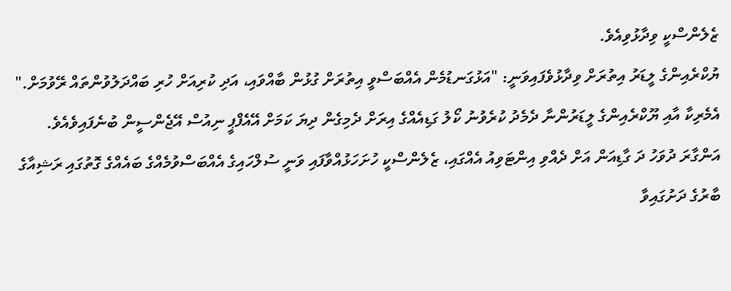ޒެލެންސްކީ ވިދާޅުވިއެވެ.
ޔުކްރެއިންގެ ލީޑަރު އިތުރަށް ވިދާޅުވެފައިވަނީ: "އަޅުގަނޑުމެން އެއްބަސްވީ އިތުރަށް ގުޅުން ބާއްވައި، އަދި ކުރިއަށް ހުރި ބައްދަލުވުންތައް ރޭވުމަށް."
އެމެރިކާ އާއި ޔޫކްރެއިންގެ ލީޑަރުންނާ ދެމެދު ކުރެވުނު ކޯލު ގަޑިއެއްގެ އިރަށް ދެމިގެން ދިޔަ ކަމަށް އޭއެފްޕީ ނިއުސް އޭޖެންސީން ބުނެފައިވެއެވެ.
އަންގާރަ ދުވަހު ދަ ގާޑިއަން އަށް ދެއްވި އިންޓަވިއު އެއްގައި، ޒެލެންސްކީ ހުށަހަޅުއްވާފައި ވަނީ ސުލްހައިގެ އެއްބަސްވުމެއްގެ ބައެއްގެ ގޮތުގައި ރަޝިއާގެ ބާރުގެ ދަށުގައިވާ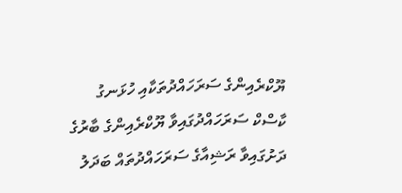ޔޫކްރެއިންގެ ސަރަހައްދުތަކާއި ހުޅަނގު ކާސްކް ސަރަހައްދުގައިވާ ޔޫކްރެއިންގެ ބާރުގެ ދަށުގައިވާ ރަޝިއާގެ ސަރަހައްދުތައް ބަދަލު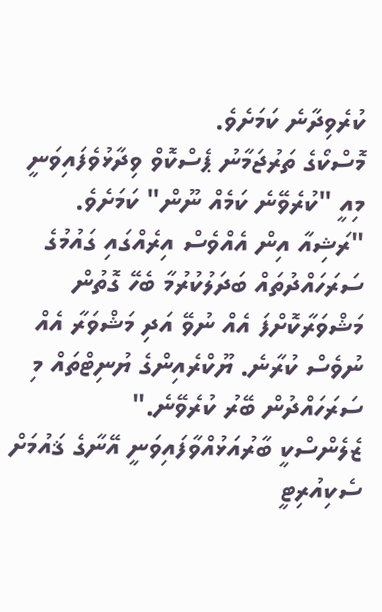ކުރެވިދާނެ ކަމަށެވެ.
މޮސްކޯގެ ތަރުޖަމާނު ޕެސްކޮވް ވިދާޅުވެފައިވަނީ މިއީ "ކުރެވޭނެ ކަމެއް ނޫން" ކަމަށެވެ.
"ރަޝިއާ އިން އެއްވެސް އިރެއްގައި ގައުމުގެ ސަރަހައްދުތައް ބަދަލުކުރުމާ ބެހޭ ގޮތުން މަޝްވަރާކޮށްފަ އެއް ނުވޭ އަދި މަޝްވަރާ އެއް ނުވެސް ކުރާނެ. ޔޫކްރެއިންގެ ޔުނިޓްތައް މި ސަރަހައްދުން ބޭރު ކުރެވޭނެ."
ޒެލެންސްކީ ބާރުއަޅުއްވާފައިވަނީ އޭނާގެ ޤައުމަށް ސެކިއުރިޓީ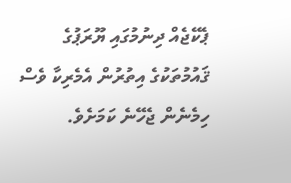ޕެކޭޖެއް ދިނުމުގައި ޔޫރަޕުގެ ޤައުމުތަކުގެ އިތުރުން އެމެރިކާ ވެސް ހިމެނެން ޖެހޭނެ ކަމަށެވެ.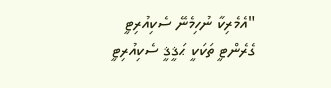"އެމެރިކާ ނުހިމެނޭ ސެކިއުރިޓީ ގެރެންޓީ ތަކަކީ ޙަޤީޤީ ސެކިއުރިޓީ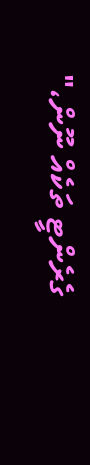ގެރެންޓީ ތަކެއް ނޫން،"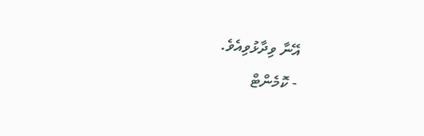އޭނާ ވިދާޅުވިއެވެ.
- ކޮމެންޓް